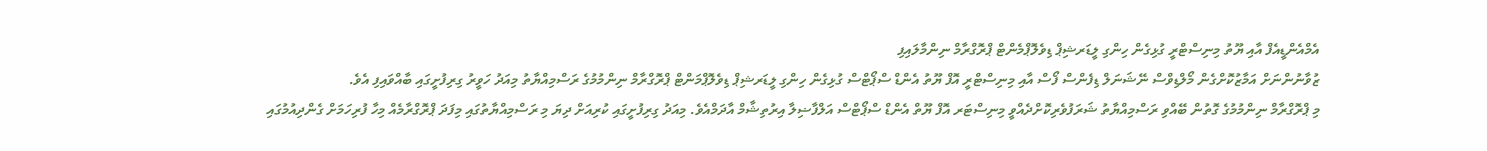އެމްއެންޑީއެފް އާއި ޔޫތު މިނިސްޓްރީ ގުޅިގެން ހިންގި ލީޑަރޝިޕް ޑިވެލޮޕްމެންޓް ޕްރޮގްރާމް ނިންމާލައިފި
ޒުވާނުންނަށް އަމާޒުކޮށްގެން މޯލްޑިވްސް ނޭޝަނަލް ޑިފެންސް ފޯސް އާއި މިނިސްޓްރީ އޮފް ޔޫތު އެންޑް ސްޕޯޓްސް ގުޅިގެން ހިންގި ލީޑަރޝިޕް ޑިވެލޮޕްމަންޓް ޕްރޮގްރާމް ނިންމުމުގެ ރަސްމިއްޔާތު މިއަދު ހަވީރު ގިރިފުށީގައި ބާއްވައިފި އެވެ.
މި ޕްރޮގްރާމް ނިންމުމުގެ ގޮތުން ބޭއްވި ރަސްމިއްޔާތު ޝަރަފުވެރިކޮށްދެއްވީ މިނިސްޓަރ އޮފް ޔޫތް އެންޑް ސްޕޯޓްސް އަލްފާޟިލާ އިރުތިޝާމް އާދަމްއެވެ. މިއަދު ގިރިފުށީގައި ކުރިއަށް ދިޔަ މި ރަސްމިއްޔާތުގައި މިފަދަ ޕްރޮގްރާމެއް މިހާ ފުރިހަމަށް ގެންދިއުމުގައި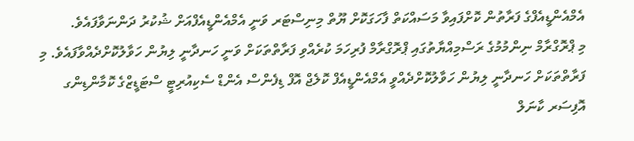އެމްއެންޑީއެފްގެ ފަރާތުން ކޮށްފައިވާ މަސައްކަތް ފާހަގަކޮށް ޔޫތް މިނިސްޓަރ ވަނީ އެމްއެންޑީއެފްއަށް ޝުކުރު ދަންނަވާފައެވެ.
މި ޕްރޮގްރާމް ނިންމުމުގެ ރަސްމިއްޔާތުގައި ޕްރޮގްރާމް ފުރިހަމަ ކުރެއްވި ފަރާތްތަކަށް ވަނީ ހަނދާނީ ލިޔުން ހަވާލުކޮށްދެއްވާފައެވެ. މި ފަރާތްތަކަށް ހަނދާނީ ލިޔުން ހަވާލުކޮށްދެއްވީ އެމްއެންޑީއެފް ކޮލެޖް އޮފް ޑިފެންސް އެންޑް ސެކިއުރިޓީ ސްޓަޑީޒްގެ ކޮމާންޑިންގ އޮފިސަރ ކާނަލް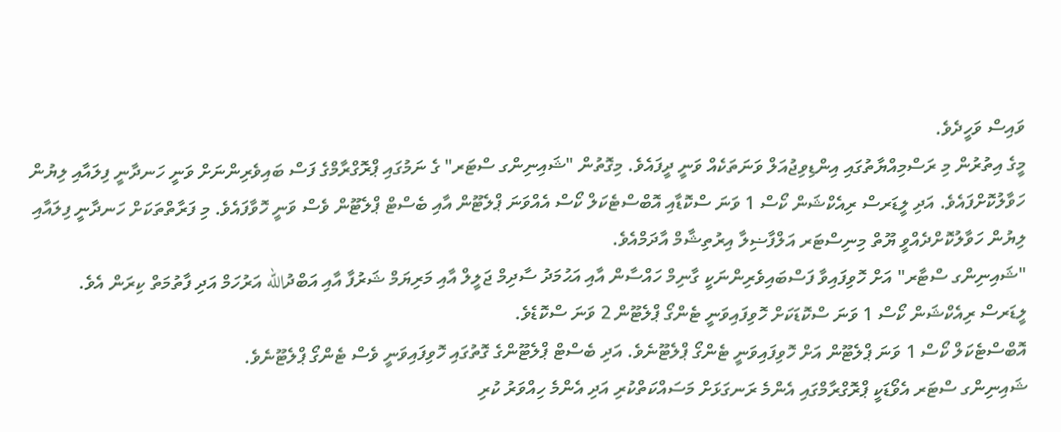ވައިސް ވަހީދެވެ.
މީގެ އިތުރުން މި ރަސްމިއްޔާތުގައި އިންޑިވިޖުއަލް ވަނަތަކެއް ވަނީ ދީފައެވެ. މިގޮތުން "ޝައިނިންގ ސްޓަރ" ގެ ނަމުގައި ޕްރޮގްރާމްގެ ފަސް ބައިވެރިންނަށް ވަނީ ހަނދާނީ ފިލައާއި ލިޔުން ހަވާލުކޮށްފައެވެ. އަދި ލީޑަރސް ރިއެކްޝަން ކޯސް 1 ވަނަ ސްކޮޑާއި އޮބްސްޓެކަލް ކޯސް އެއްވަނަ ޕްލެޓޫން އާއި ބެސްޓް ޕްލެޓޫން ވެސް ވަނީ ހޮވާފައެވެ. މި ފަރާތްތަކަށް ހަނދާނީ ފިލައާއި ލިޔުން ހަވާލުކޮށްދެއްވީ ޔޫތް މިނިސްޓަރ އަލްފާޟިލާ އިރުތިޝާމް އާދަމްއެވެ.
"ޝައިނިންގ ސްޓާރ" އަށް ހޮވިފައިވާ ފަސްބައިވެރިންނަކީ ގާނިމް ހައްސާން އާއި އަޙުމަދު ސާދިމް ޖަލީލް އާއި މަރިޔަމް ޝަރުފާ އާއި އަބްދުالله އަރުހަމް އަދި ފާތުމަތް ކިރަން އެވެ.
ލީޑަރސް ރިއެކްޝަން ކޯސް 1 ވަނަ ސްކޮޑަކަށް ހޮވިފައިވަނީ ޓެންގޯ ޕްލެޓޫން 2 ވަނަ ސްކޮޑެވެ.
އޮބްސްޓެކަލް ކޯސް 1 ވަނަ ޕްލެޓޫން އަށް ހޮވިފައިވަނީ ޓެންގޯ ޕްލެޓޫނެވެ. އަދި ބެސްޓް ޕްލެޓޫންގެ ގޮތުގައި ހޮވިފައިވަނީ ވެސް ޓެންގޯ ޕްލެޓޫނެވެ.
ޝައިނިންގ ސްޓަރ އެވޯޑަކީ ޕްރޮގްރާމްގައި އެންމެ ރަނގަޅަށް މަސައްކަތްކުރި އަދި އެންމެ ހިއްވަރު ކުރި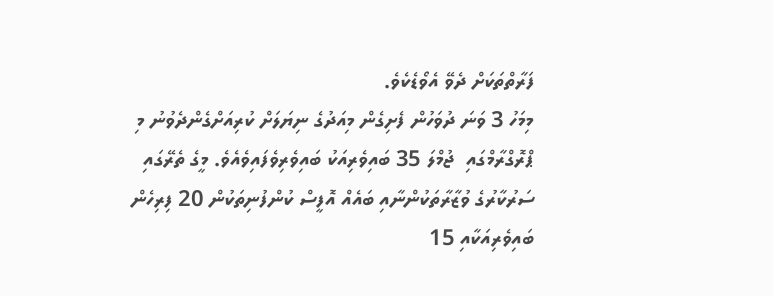ފަރާތްތަކަށް ދެވޭ އެވޯޑެކެވެ.
މިމަހު 3 ވަނަ ދުވަހުން ފެށިގެން މިއަދުގެ ނިޔަލަށް ކުރިއަށްގެންދެވުނު މި ޕްރޮގްރާމްގައި  ޖުމްލަ 35 ބައިވެރިއަކު ބައިވެރިވެފައިވެއެވެ. މީގެ ތެރޭގައި ސަރުކާރުގެ ވުޒާރާތަކުންނާއި ބައެއް އޮފީސް ކުންފުނިތަކުން 20 ފިރިހެން ބައިވެރިއަކާއި 15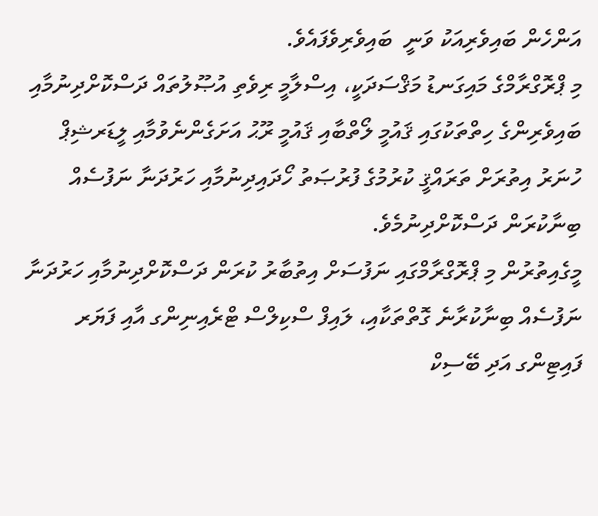އަންހެން ބައިވެރިއަކު ވަނީ  ބައިވެރިވެފައެވެ.
މި ޕްރޮގްރާމްގެ މައިގަނޑު މަޤްސަދަކީ، އިސްލާމީ ރިވެތި އުޞޫލުތައް ދަސްކޮށްދިނުމާއި ބައިވެރިންގެ ހިތްތަކުގައި ޤައުމީ ލޯތްބާއި ޤައުމީ ރޫޙު އަށަގެންނެވުމާއި ލީޑަރޝިޕް ހުނަރު އިތުރަށް ތަރައްޤީ ކުރުމުގެ ފުރުޞަތު ހޯދައިދިނުމާއި ހަރުދަނާ ނަފުސެއް ބިނާކުރަން ދަސްކޮށްދިނުމެވެ.
މީގެއިތުރުން މި ޕްރޮގްރާމްގައި ނަފުސަށް އިތުބާރު ކުރަން ދަސްކޮށްދިނުމާއި ހަރުދަނާ ނަފުސެއް ބިނާކުރާނެ ގޮތްތަކާއި، ލައިފް ސްކިލްސް ޓްރެއިނިންގ އާއި ފަޔަރ ފައިޓިންގ އަދި ބޭސިކް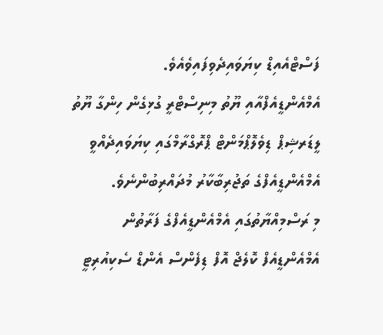ފަސްޓްއެއިޑް ކިޔަވައިދެވިފައިވެއެވެ.
އެމްއެންޑީއެފްއާއި ޔޫތު މިނިސްޓްރީ ގުޅިގެން ހިންގާ ޔޫތު ލީޑަރޝިޕް ޑިވެލޮޕްމަންޓް ޕްރޮގްރާމްގައި ކިޔަވައިދެއްވީ އެމްއެންޑީއެފްގެ ތަޖުރިބާކާރު މުދައްރިބުންނެވެ.
މި ރަސްމިއްޔާތުގައި އެމްއެންޑީއެފްގެ ފަރާތުން އެމްއެންޑީއެފް ކޮލެޖް އޮފް ޑިފެންސް އެންޑް ސެކިއުރިޓީ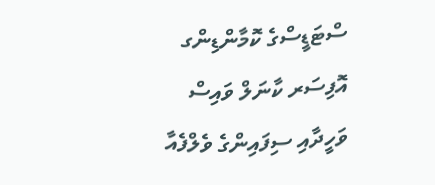ސްޓަޑީސްގެ ކޮމާންޑިންގ އޮފިސަރ ކާނަލް ވައިސް ވަހީދާއި ސިފައިންގެ ވެލްފެއާ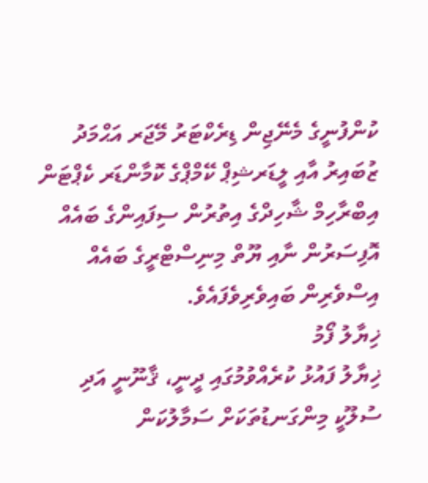ކުންފުނީގެ މެނޭޖިން ޑިރެކްޓަރު މޭޖަރ އަޙްމަދު ޒުބައިރު އާއި ލީޑަރޝިޕް ކޭމްޕްގެ ކޮމާންޑަރ ކެޕްޓަން އިބްރާހިމް ޝާހިދްގެ އިތުރުން ސިފައިންގެ ބައެއް އޮފިސަރުން ނާއި ޔޫތް މިނިސްޓްރީގެ ބައެއް އިސްވެރިން ބައިވެރިވެފައެވެ.
ޚިޔާލު ފޯމު
ޚިޔާލު ފައުޅު ކުރެއްވުމުގައި ދީނީ، ޤާނޫނީ އަދި ސުލޫކީ މިންގަނޑުތަކަށް ސަމާލުކަން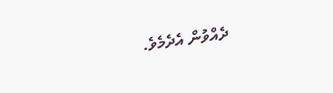ދެއްވުން އެދެމެވެ.